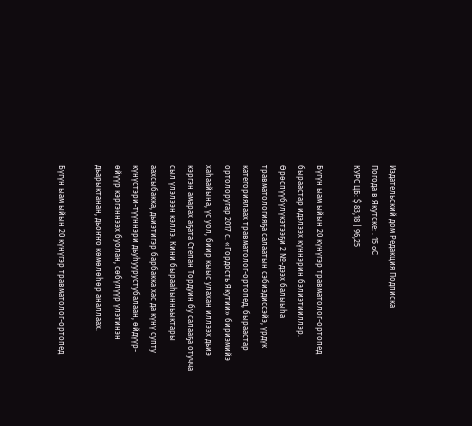Издательский дом Редакция Подписка
Погода в Якутске: . 15 oC
КУРС ЦБ: $ 83,18 | 96,25

Бүгүн ыам ыйын 20 күнүгэр травматолог-ортопед быраастар идэлээх күннэрин бэлиэтииллэр. Өрөспүүбүлүкэтээҕи 2 №-дээх балыыһа травматологияҕа салаатын сэбиэдиссэйэ, үрдүк категориялаах травматолог-ортопед, быраастар ортолоругар 2017 с. «Гордость Якутии» бириэмийэ хаһаайына, үс уол, биир кыыс улахан иллээх дьиэ кэргэн амарах аҕата Степан Тордуин бу салааҕа отучча сыл үлэлээн кэллэ. Кини бырааһынньыктары аахсыбакка, дьиэтигэр барбакка хас да күнү супту күнүстэри-түүннэри дьуһуурустубалаан, өйдүүр-өйүүр кэргэннээх буолан, сөбүлүүр үлэтинэн дьарыктанан, дьоҥҥо көмөлөһөр аналлаах.

Бүгүн ыам ыйын 20 күнүгэр травматолог-ортопед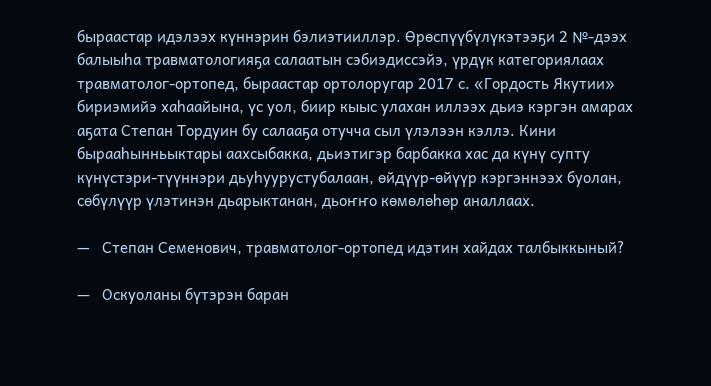быраастар идэлээх күннэрин бэлиэтииллэр. Өрөспүүбүлүкэтээҕи 2 №-дээх балыыһа травматологияҕа салаатын сэбиэдиссэйэ, үрдүк категориялаах травматолог-ортопед, быраастар ортолоругар 2017 с. «Гордость Якутии» бириэмийэ хаһаайына, үс уол, биир кыыс улахан иллээх дьиэ кэргэн амарах аҕата Степан Тордуин бу салааҕа отучча сыл үлэлээн кэллэ. Кини бырааһынньыктары аахсыбакка, дьиэтигэр барбакка хас да күнү супту күнүстэри-түүннэри дьуһуурустубалаан, өйдүүр-өйүүр кэргэннээх буолан, сөбүлүүр үлэтинэн дьарыктанан, дьоҥҥо көмөлөһөр аналлаах.

—   Степан Семенович, травматолог-ортопед идэтин хайдах талбыккыный?

—   Оскуоланы бүтэрэн баран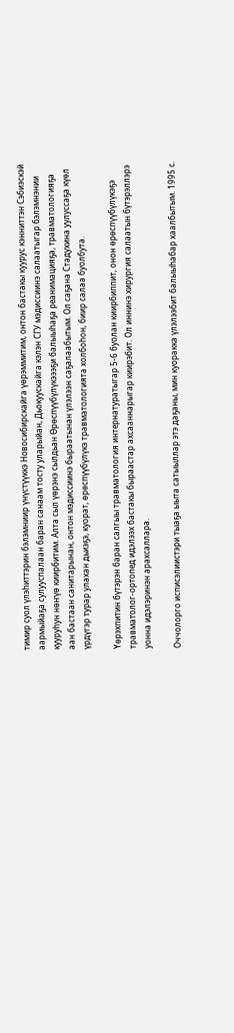тимир суол үлэһиттэрин бэлэмниир үнүстүүккэ Новосибирскайга үөрэммитим, онтон бастакы куурус кэнниттэн Сэбиэскэй аармыйаҕа сулууспалаан баран санаам тосту уларыйан, Дьокуускайга кэлэн СГУ мэдиссиинэ салаатыгар бэлэмнэнии кууруһун нөҥүө киирбитим. Алта сыл үөрэнэ сылдьан Өрөспүүбүлүкэээҕи балыыһаҕа реанимацияҕа, травматологияҕа аан бастаан санитарынан, онтон мэдиссиинэ быраатынан үлэлээн саҕалаабытым. Ол саҕана Стадухина уулуссаҕа күөл үрдүгэр турар улахан дьиэҕэ, куорат, өрөспүүбүлүкэ травматологията холбоһон, биир салаа буолбута.

Үөрэхпитин бүтэрэн баран салгыы травматология интернатуратыгар 5-6 буолан киирбиппит, онон өрөспүүбүлүкэҕэ травматолог-ортопед идэлээх бастакы быраастар ахсааннарыгар киирэбит. Ол иннинэ хирургия салаатын бүтэрэллэрэ уонна идэлэринэн арахсаллара.

Оччолорго исписэлиистэри тыаҕа ыыта сатыыллар этэ даҕаны, мин куоракка үлэлээбит балыыһабар хаалбытым. 1995 с.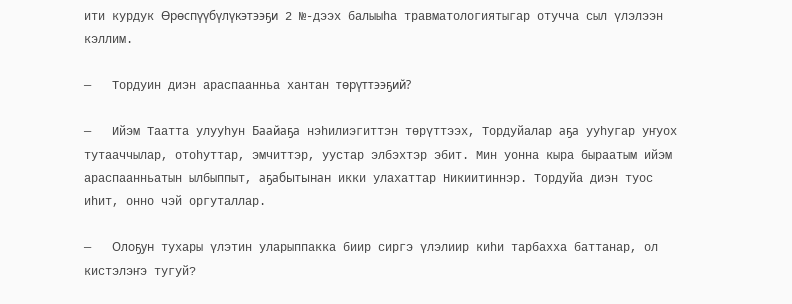ити курдук Өрөспүүбүлүкэтээҕи 2 №-дээх балыыһа травматологиятыгар отучча сыл үлэлээн кэллим.

—   Тордуин диэн араспаанньа хантан төрүттээҕий?

—   Ийэм Таатта улууһун Баайаҕа нэһилиэгиттэн төрүттээх, Тордуйалар аҕа ууһугар уҥуох тутааччылар, отоһуттар, эмчиттэр, уустар элбэхтэр эбит. Мин уонна кыра быраатым ийэм араспаанньатын ылбыппыт, аҕабытынан икки улахаттар Никиитиннэр. Тордуйа диэн туос иһит, онно чэй оргуталлар.

—   Олоҕун тухары үлэтин уларыппакка биир сиргэ үлэлиир киһи тарбахха баттанар, ол кистэлэҥэ тугуй?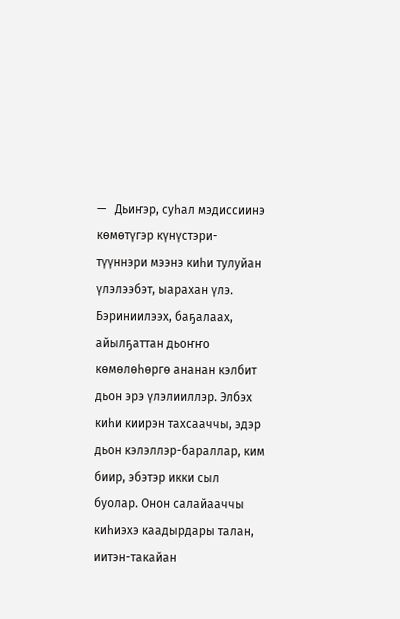—   Дьиҥэр, суһал мэдиссиинэ көмөтүгэр күнүстэри-түүннэри мээнэ киһи тулуйан үлэлээбэт, ыарахан үлэ. Бэриниилээх, баҕалаах, айылҕаттан дьоҥҥо көмөлөһөргө ананан кэлбит дьон эрэ үлэлииллэр. Элбэх киһи киирэн тахсааччы, эдэр дьон кэлэллэр-бараллар, ким биир, эбэтэр икки сыл буолар. Онон салайааччы киһиэхэ каадырдары талан, иитэн-такайан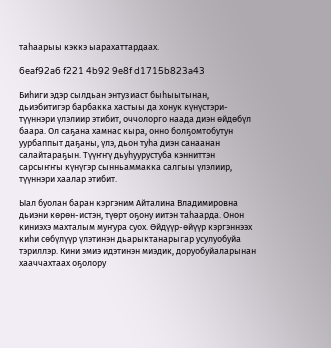таһаарыы кэккэ ыарахаттардаах.

6eaf92a6 f221 4b92 9e8f d1715b823a43

Биһиги эдэр сылдьан энтузиаст быһыытынан, дьиэбитигэр барбакка хастыы да хонук күнүстэри-түүннэри үлэлиир этибит, оччолорго наада диэн өйдөбүл баара. Ол саҕана хамнас кыра, онно болҕомтобутун уурбаппыт даҕаны, үлэ, дьон туһа диэн санаанан салайтараҕын. Түүҥҥү дьуһуурустуба кэнниттэн сарсыҥҥы күнүгэр сынньаммакка салгыы үлэлиир, түүннэри хаалар этибит.

Ыал буолан баран кэргэним Айталина Владимировна дьиэни көрөн-истэн, түөрт оҕону иитэн таһаарда. Онон киниэхэ махталым муҥура суох. Өйдүүр-өйүүр кэргэннээх киһи сөбүлүүр үлэтинэн дьарыктанарыгар усулуобуйа тэриллэр. Кини эмиэ идэтинэн миэдик, доруобуйаларынан хааччахтаах оҕолору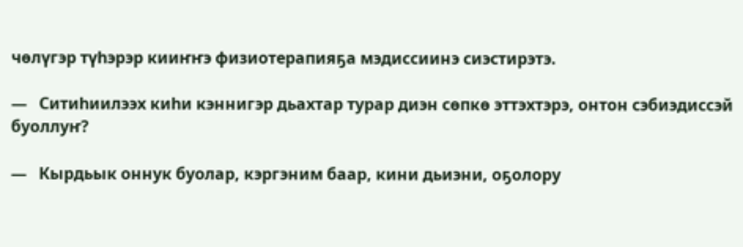чөлүгэр түһэрэр кииҥҥэ физиотерапияҕа мэдиссиинэ сиэстирэтэ.

—   Ситиһиилээх киһи кэннигэр дьахтар турар диэн сөпкө эттэхтэрэ, онтон сэбиэдиссэй буоллуҥ?

—   Кырдьык оннук буолар, кэргэним баар, кини дьиэни, оҕолору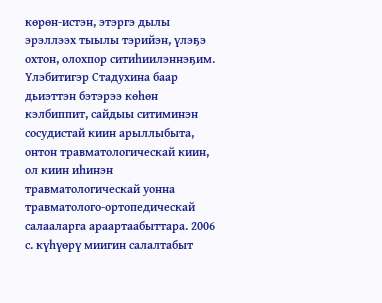көрөн-истэн, этэргэ дылы эрэллээх тыылы тэрийэн, үлэҕэ охтон, олохпор ситиһиилэннэҕим. Үлэбитигэр Стадухина баар дьиэттэн бэтэрээ көһөн кэлбиппит, сайдыы ситиминэн сосудистай киин арыллыбыта, онтон травматологическай киин, ол киин иһинэн травматологическай уонна травматолого-ортопедическай салааларга араартаабыттара. 2006 с. күһүөрү миигин салалтабыт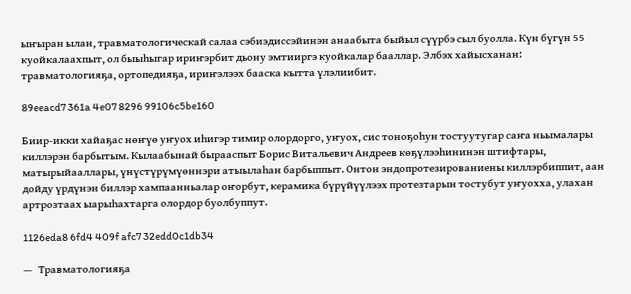ыҥыран ылан, травматологическай салаа сэбиэдиссэйинэн анаабыта быйыл сүүрбэ сыл буолла. Күн бүгүн 55 куойкалаахпыт, ол быыһыгар ириҥэрбит дьону эмтииргэ куойкалар бааллар. Элбэх хайысханан: травматологияҕа, ортопедияҕа, ириҥэлээх бааска кытта үлэлиибит.

89eeacd7 361a 4e07 8296 99106c5be160

Биир-икки хайаҕас нөҥүө уҥуох иһигэр тимир олордорго, уҥуох, сис тоноҕоһун тостуутугар саҥа ньымалары киллэрэн барбытым. Кылаабынай бырааспыт Борис Витальевич Андреев көҕүлээһининэн штифтары, матырыйааллары, үнүстүрүмүөннэри атыылаһан барбыппыт. Онтон эндопротезированиены киллэрбиппит, аан дойду үрдүнэн биллэр хампаанньалар оҥорбут, керамика бүрүйүүлээх протезтарын тостубут уҥуохха, улахан артрозтаах ыарыһахтарга олордор буолбуппут.

1126eda8 6fd4 409f afc7 32edd0c1db34

—   Травматологияҕа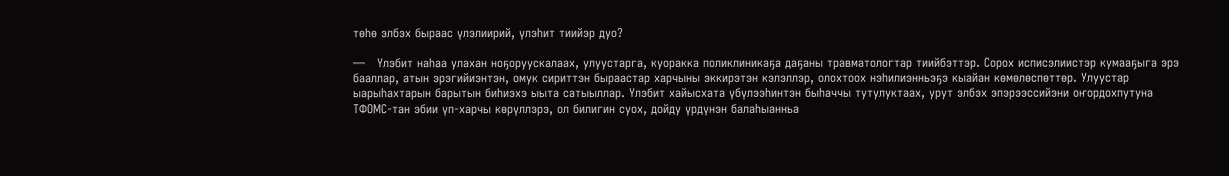төһө элбэх быраас үлэлиирий, үлэһит тиийэр дуо?

—   Үлэбит наһаа улахан ноҕоруускалаах, улуустарга, куоракка поликлиникаҕа даҕаны травматологтар тиийбэттэр. Сорох исписэлиистэр кумааҕыга эрэ бааллар, атын эрэгийиэнтэн, омук сириттэн быраастар харчыны эккирэтэн кэлэллэр, олохтоох нэһилиэнньэҕэ кыайан көмөлөспөттөр. Улуустар ыарыһахтарын барытын биһиэхэ ыыта сатыыллар. Үлэбит хайысхата үбүлээһинтэн быһаччы тутулуктаах, урут элбэх эпэрээссийэни оҥордохпутуна ТФОМС-тан эбии үп-харчы көрүллэрэ, ол билигин суох, дойду үрдүнэн балаһыанньа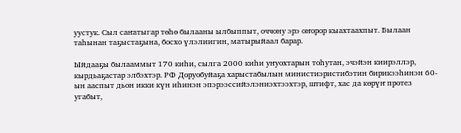уустук. Сыл саҥатыгар төһө былааны ылбыппыт, оччону эрэ оҥорор кыахтаахпыт. Былаан таһынан таҕыстаҕына, босхо үлэлиигин, матырыйаал барар.

Ыйдааҕы былааммыт 170 киһи, сылга 2000 киһи уҥуохтарын тоһутан, эчэйэн киирэллэр, кырдьаҕастар элбэхтэр. РФ Доруобуйаҕа харыстабылын министиэристибэтин бирикээһинэн 60-ын ааспыт дьон икки күн иһинэн эпэрээссийэлэниэхтээхтэр, штифт, хас да көрүҥ протез угабыт,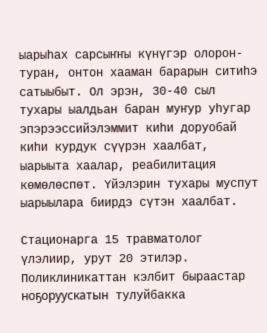ыарыһах сарсыҥҥы күнүгэр олорон-туран, онтон хааман барарын ситиһэ сатыыбыт. Ол эрэн, 30-40 сыл тухары ыалдьан баран муҥур уһугар эпэрээссийэлэммит киһи доруобай киһи курдук сүүрэн хаалбат, ыарыыта хаалар, реабилитация көмөлөспөт. Үйэлэрин тухары муспут ыарыылара биирдэ сүтэн хаалбат.

Стационарга 15 травматолог үлэлиир, урут 20 этилэр. Поликлиникаттан кэлбит быраастар ноҕоруускатын тулуйбакка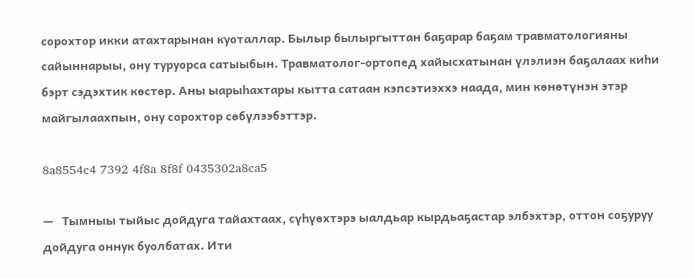сорохтор икки атахтарынан куоталлар. Былыр былыргыттан баҕарар баҕам травматологияны сайыннарыы, ону туруорса сатыыбын. Травматолог-ортопед хайысхатынан үлэлиэн баҕалаах киһи бэрт сэдэхтик көстөр. Аны ыарыһахтары кытта сатаан кэпсэтиэххэ наада, мин көнөтүнэн этэр майгылаахпын, ону сорохтор сөбүлээбэттэр.

8a8554c4 7392 4f8a 8f8f 0435302a8ca5

—   Тымныы тыйыс дойдуга тайахтаах, сүһүөхтэрэ ыалдьар кырдьаҕастар элбэхтэр, оттон соҕуруу дойдуга оннук буолбатах. Ити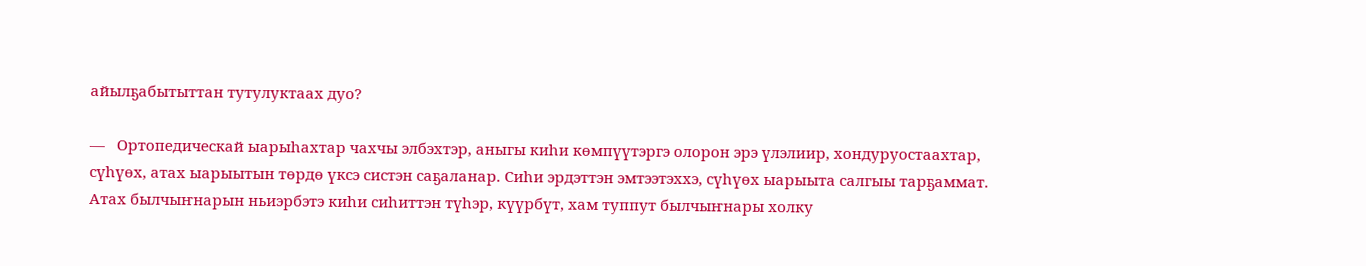айылҕабытыттан тутулуктаах дуо?

—   Ортопедическай ыарыһахтар чахчы элбэхтэр, аныгы киһи көмпүүтэргэ олорон эрэ үлэлиир, хондуруостаахтар, сүһүөх, атах ыарыытын төрдө үксэ систэн саҕаланар. Сиһи эрдэттэн эмтээтэххэ, сүһүөх ыарыыта салгыы тарҕаммат. Атах былчыҥнарын ньиэрбэтэ киһи сиһиттэн түһэр, күүрбүт, хам туппут былчыҥнары холку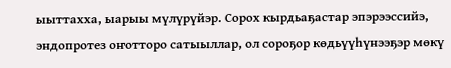ыыттахха, ыарыы мүлүрүйэр. Сорох кырдьаҕастар эпэрээссийэ, эндопротез оҥотторо сатыыллар, ол сороҕор көдьүүһүнээҕэр мөкү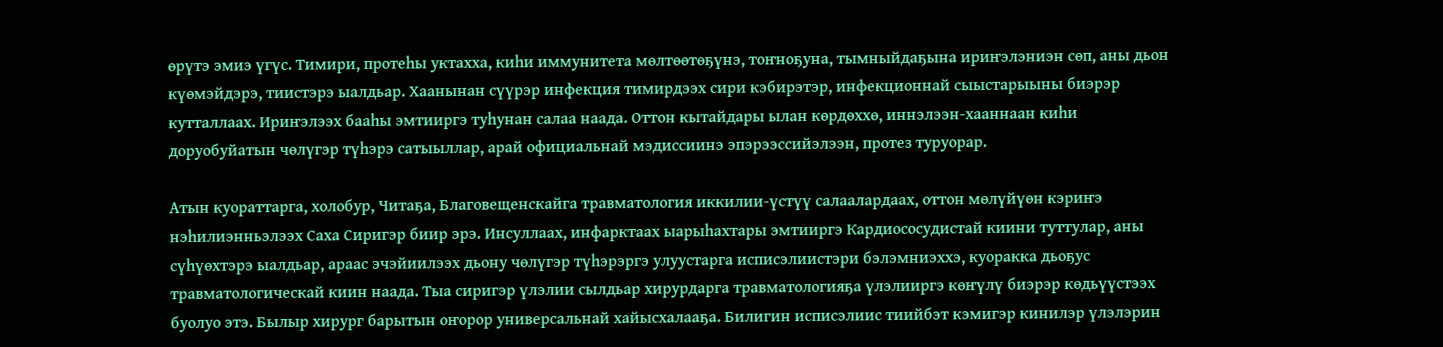өрүтэ эмиэ үгүс. Тимири, протеһы уктахха, киһи иммунитета мөлтөөтөҕүнэ, тоҥноҕуна, тымныйдаҕына ириҥэлэниэн сөп, аны дьон күөмэйдэрэ, тиистэрэ ыалдьар. Хаанынан сүүрэр инфекция тимирдээх сири кэбирэтэр, инфекционнай сыыстарыыны биэрэр кутталлаах. Ириҥэлээх бааһы эмтииргэ туһунан салаа наада. Оттон кытайдары ылан көрдөххө, иннэлээн-хааннаан киһи доруобуйатын чөлүгэр түһэрэ сатыыллар, арай официальнай мэдиссиинэ эпэрээссийэлээн, протез туруорар.

Атын куораттарга, холобур, Читаҕа, Благовещенскайга травматология иккилии-үстүү салаалардаах, оттон мөлүйүөн кэриҥэ нэһилиэнньэлээх Саха Сиригэр биир эрэ. Инсуллаах, инфарктаах ыарыһахтары эмтииргэ Кардиососудистай киини туттулар, аны сүһүөхтэрэ ыалдьар, араас эчэйиилээх дьону чөлүгэр түһэрэргэ улуустарга исписэлиистэри бэлэмниэххэ, куоракка дьоҕус травматологическай киин наада. Тыа сиригэр үлэлии сылдьар хирурдарга травматологияҕа үлэлииргэ көҥүлү биэрэр көдьүүстээх буолуо этэ. Былыр хирург барытын оҥорор универсальнай хайысхалааҕа. Билигин исписэлиис тиийбэт кэмигэр кинилэр үлэлэрин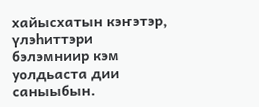хайысхатын кэҥэтэр, үлэһиттэри бэлэмниир кэм уолдьаста дии саныыбын.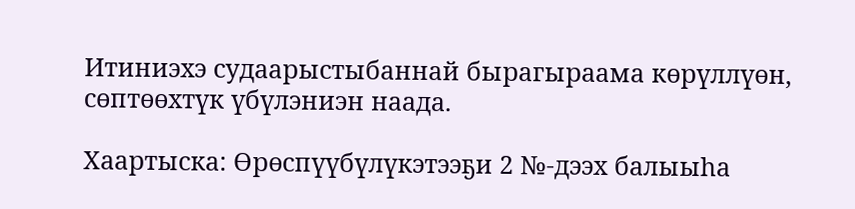Итиниэхэ судаарыстыбаннай бырагыраама көрүллүөн, сөптөөхтүк үбүлэниэн наада.

Хаартыска: Өрөспүүбүлүкэтээҕи 2 №-дээх балыыһа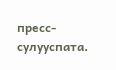пресс-сулууспата.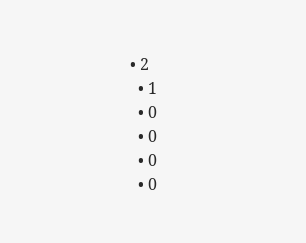• 2
  • 1
  • 0
  • 0
  • 0
  • 0